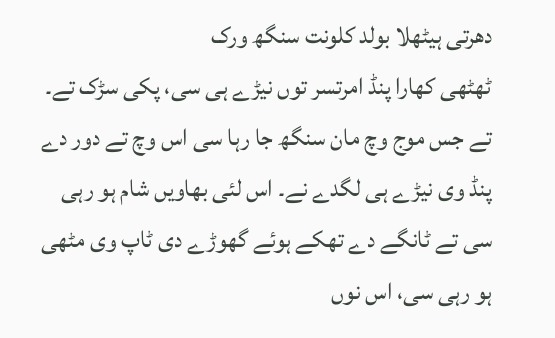دھرتی ہیٹھلا بولد کلونت سنگھ ورک
ٹھٹھی کھارا پنڈ امرتسر توں نیڑے ہی سی، پکی سڑک تے۔ تے جس موج وچ مان سنگھ جا رہا سی اس وچ تے دور دے پنڈ وی نیڑے ہی لگدے نے۔ اس لئی بھاویں شام ہو رہی سی تے ٹانگے دے تھکے ہوئے گھوڑے دی ٹاپ وی مٹھی ہو رہی سی، اس نوں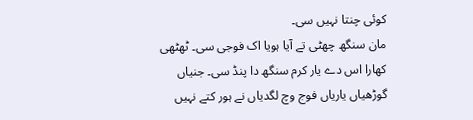کوئی چنتا نہیں سی۔
مان سنگھ چھٹی تے آیا ہویا اک فوجی سی۔ ٹھٹھی کھارا اس دے یار کرم سنگھ دا پنڈ سی۔ جنیاں گوڑھیاں یاریاں فوج وچ لگدیاں نے ہور کتے نہیں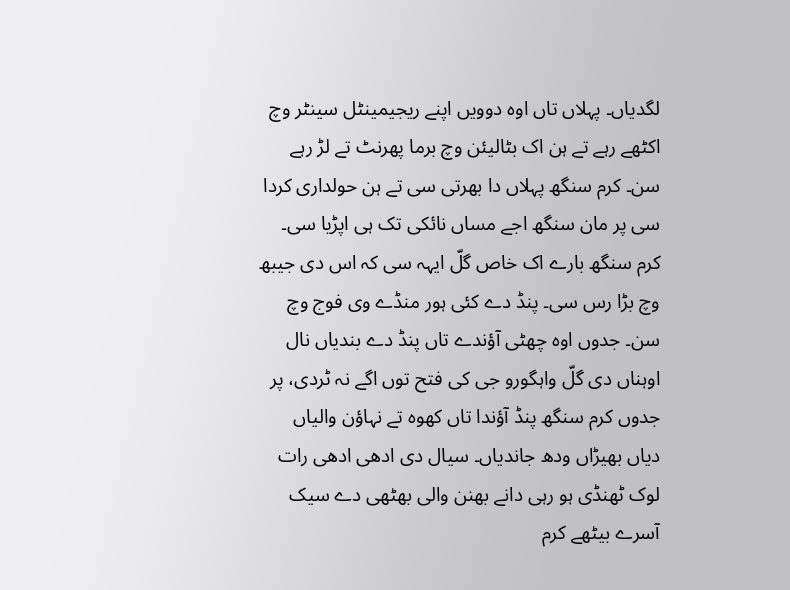لگدیاں۔ پہلاں تاں اوہ دوویں اپنے ریجیمینٹل سینٹر وچ اکٹھے رہے تے ہن اک بٹالیئن وچ برما پھرنٹ تے لڑ رہے سن۔ کرم سنگھ پہلاں دا بھرتی سی تے ہن حولداری کردا سی پر مان سنگھ اجے مساں نائکی تک ہی اپڑیا سی۔
کرم سنگھ بارے اک خاص گلّ ایہہ سی کہ اس دی جیبھ وچ بڑا رس سی۔ پنڈ دے کئی ہور منڈے وی فوج وچ سن۔ جدوں اوہ چھٹی آؤندے تاں پنڈ دے بندیاں نال اوہناں دی گلّ واہگورو جی کی فتح توں اگے نہ ٹردی، پر جدوں کرم سنگھ پنڈ آؤندا تاں کھوہ تے نہاؤن والیاں دیاں بھیڑاں ودھ جاندیاں۔ سیال دی ادھی ادھی رات لوک ٹھنڈی ہو رہی دانے بھنن والی بھٹھی دے سیک آسرے بیٹھے کرم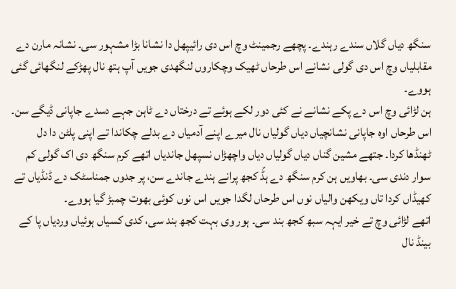سنگھ دیاں گلاں سندے رہندے۔ پچھے رجمینٹ وچ اس دی رائیپھل دا نشانا بڑا مشہور سی۔ نشانہ مارن دے مقابلیاں وچ اس دی گولی نشانے اس طرحاں ٹھیک وچکاروں لنگھدی جویں آپ ہتھ نال پھڑکے لنگھائی گئی ہووے۔
ہن لڑائی وچ اس دے پکے نشانے نے کئی دور لکے ہوئے تے درختاں دے ٹاہن جہے دسدے جاپانی ڈیگے سن۔ اس طرحاں اوہ جاپانی نشانچیاں دیاں گولیاں نال میرے اپنے آدمیاں دے بدلے چکاندا تے اپنی پلٹن دا دل ٹھنڈھا کردا۔ جتھے مشین گناں دیاں گولیاں دیاں واچھڑاں نسپھل جاندیاں اتھے کرم سنگھ دی اک گولی کم سوار دندی سی۔ بھاویں ہن کرم سنگھ دے ہڈّ کجھ پرانے ہندے جاندے سن، پر جدوں جمناسٹک دے ڈنڈیاں تے کھیڈاں کردا تاں ویکھن والیاں نوں اس طرحاں لگدا جویں اس نوں کوئی بھوت چمبڑ گیا ہووے۔
اتھے لڑائی وچ تے خیر ایہہ سبھ کجھ بند سی۔ ہور وی بہت کجھ بند سی، کدی کسیاں ہوئیاں وردیاں پا کے بینڈ نال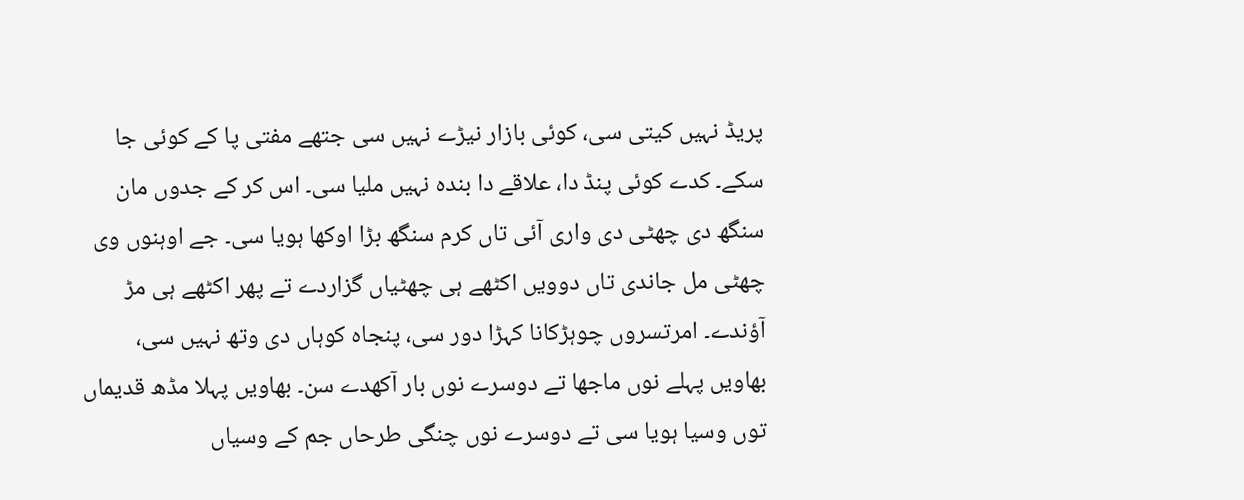پریڈ نہیں کیتی سی، کوئی بازار نیڑے نہیں سی جتھے مفتی پا کے کوئی جا سکے۔ کدے کوئی پنڈ دا، علاقے دا بندہ نہیں ملیا سی۔ اس کر کے جدوں مان سنگھ دی چھٹی دی واری آئی تاں کرم سنگھ بڑا اوکھا ہویا سی۔ جے اوہنوں وی چھٹی مل جاندی تاں دوویں اکٹھے ہی چھٹیاں گزاردے تے پھر اکٹھے ہی مڑ آؤندے۔ امرتسروں چوہڑکانا کہڑا دور سی، پنجاہ کوہاں دی وتھ نہیں سی، بھاویں پہلے نوں ماجھا تے دوسرے نوں بار آکھدے سن۔ بھاویں پہلا مڈھ قدیماں توں وسیا ہویا سی تے دوسرے نوں چنگی طرحاں جم کے وسیاں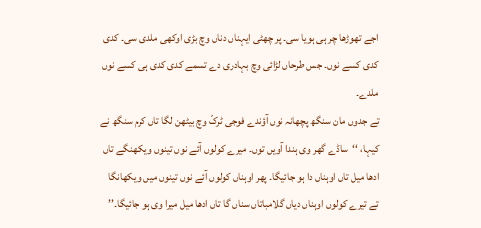اجے تھوڑھا چر ہی ہویا سی۔ پر چھٹی ایہناں دناں وچ بڑی اوکھی ملدی سی۔ کدی کدی کسے نوں۔ جس طرحاں لڑائی وچ بہادری دے تسمے کدی کدی ہی کسے نوں ملدے۔
تے جدوں مان سنگھ پچھانہ نوں آؤندے فوجی ٹرکّ وچ بیٹھن لگا تاں کرم سنگھ نے کیہا، ‘‘ساڈے گھر وی ہندا آویں توں۔ میرے کولوں آئے نوں تینوں ویکھنگے تاں ادھا میل تاں اوہناں دا ہو جائیگا۔ پھر اوہناں کولوں آئے نوں تینوں میں ویکھانگا تے تیرے کولوں اوہناں دیاں گلامباتاں سناں گا تاں ادھا میل میرا وی ہو جائیگا۔’’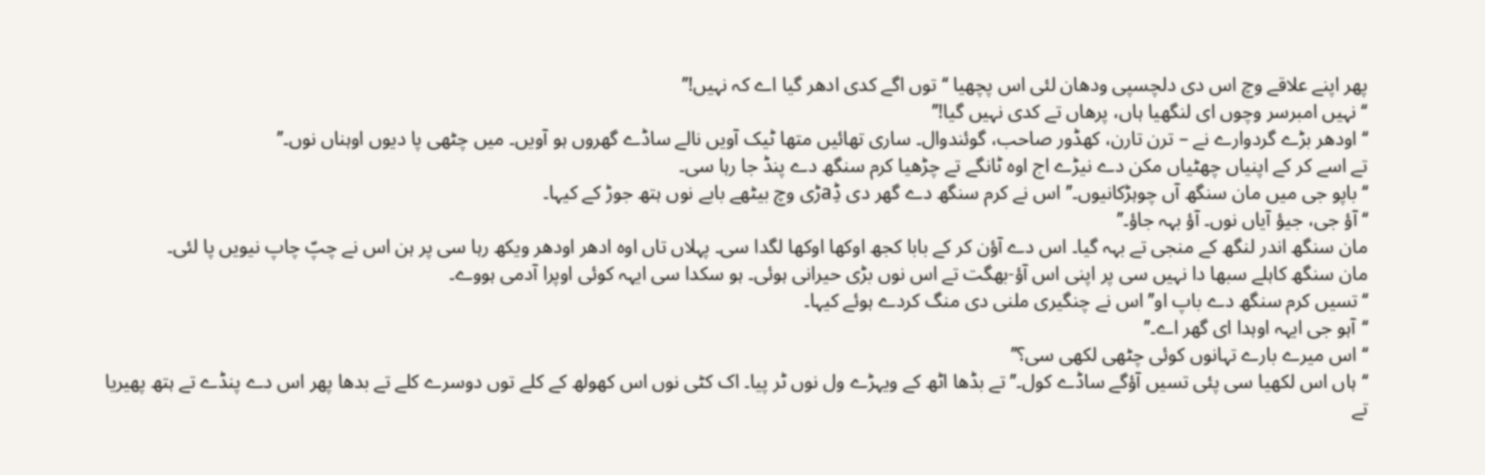پھر اپنے علاقے وچ اس دی دلچسپی ودھان لئی اس پچھیا ‘‘توں اگے کدی ادھر گیا اے کہ نہیں!’’
‘‘نہیں امبرسر وچوں ای لنگھیا ہاں، پرھاں تے کدی نہیں گیا!’’
‘‘اودھر بڑے گردوارے نے – ترن تارن، کھڈور صاحب، گوئندوال۔ ساری تھائیں متھا ٹیک آویں نالے ساڈے گھروں ہو آویں۔ میں چٹھی پا دیوں اوہناں نوں۔’’
تے اسے کر کے اپنیاں چھٹیاں مکن دے نیڑے اج اوہ ٹانگے تے چڑھیا کرم سنگھ دے پنڈ جا رہا سی۔
‘‘باپو جی میں مان سنگھ آں چوہڑکانیوں۔’’ اس نے کرم سنگھ دے گھر دی ڈِaڑی وچ بیٹھے بابے نوں ہتھ جوڑ کے کیہا۔
‘‘آؤ جی، جیؤ آیاں نوں۔ آؤ بہہ جاؤ۔’’
مان سنگھ اندر لنگھ کے منجی تے بہہ گیا۔ اس دے آؤن کر کے بابا کجھ اوکھا اوکھا لگدا سی۔ پہلاں تاں اوہ ادھر اودھر ویکھ رہا سی پر ہن اس نے چپّ چاپ نیویں پا لئی۔
مان سنگھ کاہلے سبھا دا نہیں سی پر اپنی اس آؤ-بھگت تے اس نوں بڑی حیرانی ہوئی۔ ہو سکدا سی ایہہ کوئی اوپرا آدمی ہووے۔
‘‘تسیں کرم سنگھ دے باپ او’’ اس نے چنگیری ملنی دی منگ کردے ہوئے کیہا۔
‘‘آہو جی ایہہ اوہدا ای گھر اے۔’’
‘‘اس میرے بارے تہانوں کوئی چٹھی لکھی سی؟’’
‘‘ہاں اس لکھیا سی پئی تسیں آؤگے ساڈے کول۔’’ تے بڈھا اٹھ کے ویہڑے ول نوں ٹر پیا۔ اک کٹی نوں اس کھولھ کے کلے توں دوسرے کلے تے بدھا پھر اس دے پنڈے تے ہتھ پھیریا تے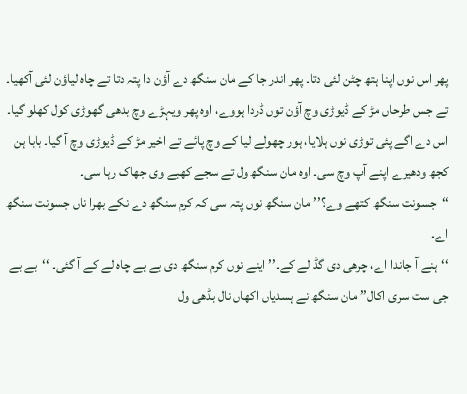پھر اس نوں اپنا ہتھ چٹن لئی دتا۔ پھر اندر جا کے مان سنگھ دے آؤن دا پتہ دتا تے چاہ لیاؤن لئی آکھیا۔ تے جس طرحاں مڑ کے ڈیوڑی وچ آؤن توں ڈردا ہووے، اوہ پھر ویہڑے وچ بدھی گھوڑی کول کھلو گیا۔ اس دے اگے پئی توڑی نوں ہلایا، ہور چھولے لیا کے وچ پائے تے اخیر مڑ کے ڈیوڑی وچ آ گیا۔ بابا ہن کجھ ودھیرے اپنے آپ وچ سی۔ اوہ مان سنگھ ول تے سجے کھبے وی جھاک رہا سی۔
‘‘جسونت سنگھ کتھے وے؟’’ مان سنگھ نوں پتہ سی کہ کرم سنگھ دے نکے بھرا ناں جسونت سنگھ اے۔
‘‘ہنے آ جاندا اے، چرھی دی گڈ لے کے۔’’ اینے نوں کرم سنگھ دی بے بے چاہ لے کے آ گئی۔ ‘‘بے بے جی ست سری اکال’’ مان سنگھ نے ہسدیاں اکھاں نال بڈھی ول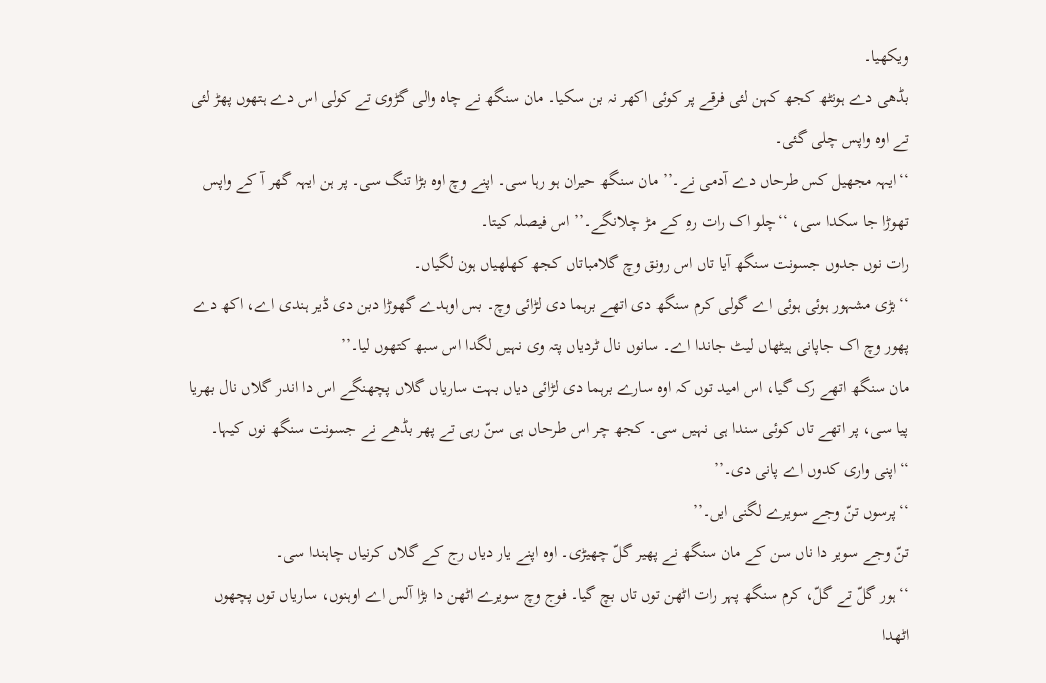ویکھیا۔
بڈھی دے ہونٹھ کجھ کہن لئی فرقے پر کوئی اکھر نہ بن سکیا۔ مان سنگھ نے چاہ والی گڑوی تے کولی اس دے ہتھوں پھڑ لئی تے اوہ واپس چلی گئی۔
‘‘ایہہ مجھیل کس طرحاں دے آدمی نے۔’’ مان سنگھ حیران ہو رہا سی۔ اپنے وچ اوہ بڑا تنگ سی۔ پر ہن ایہہ گھر آ کے واپس تھوڑا جا سکدا سی، ‘‘چلو اک رات رہِ کے مڑ چلانگے۔’’ اس فیصلہ کیتا۔
رات نوں جدوں جسونت سنگھ آیا تاں اس رونق وچ گلامباتاں کجھ کھلھیاں ہون لگیاں۔
‘‘بڑی مشہور ہوئی ہوئی اے گولی کرم سنگھ دی اتھے برہما دی لڑائی وچ۔ بس اوہدے گھوڑا دبن دی ڈیر ہندی اے، اکھ دے پھور وچ اک جاپانی ہیٹھاں لیٹ جاندا اے۔ سانوں نال ٹردیاں پتہ وی نہیں لگدا اس سبھ کتھوں لیا۔’’
مان سنگھ اتھے رک گیا، اس امید توں کہ اوہ سارے برہما دی لڑائی دیاں بہت ساریاں گلاں پچھنگے اس دا اندر گلاں نال بھریا پیا سی، پر اتھے تاں کوئی سندا ہی نہیں سی۔ کجھ چر اس طرحاں ہی سنّ رہی تے پھر بڈھے نے جسونت سنگھ نوں کیہا۔
‘‘اپنی واری کدوں اے پانی دی۔’’
‘‘پرسوں تنّ وجے سویرے لگنی ایں۔’’
تنّ وجے سویر دا ناں سن کے مان سنگھ نے پھیر گلّ چھیڑی۔ اوہ اپنے یار دیاں رج کے گلاں کرنیاں چاہندا سی۔
‘‘ہور گلّ تے گلّ، کرم سنگھ پہر رات اٹھن توں تاں بچ گیا۔ فوج وچ سویرے اٹھن دا بڑا آلس اے اوہنوں، ساریاں توں پچھوں اٹھدا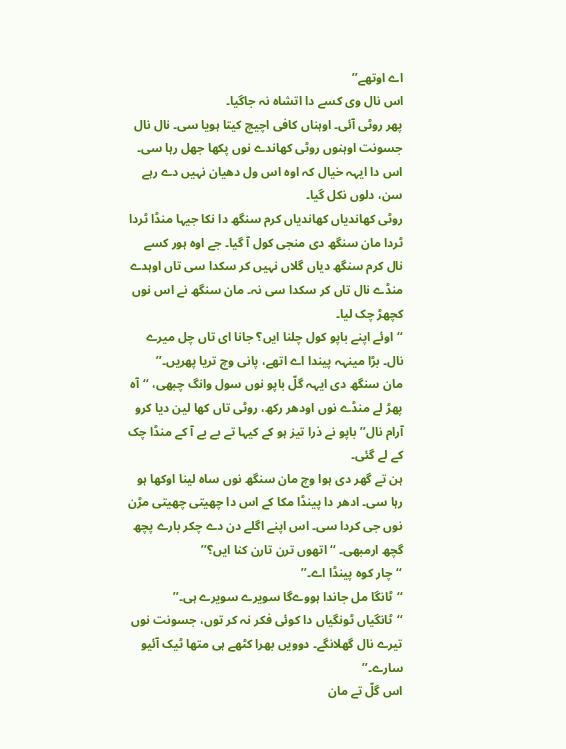اے اوتھے’’
اس نال وی کسے دا اتشاہ نہ جاگیا۔
پھر روٹی آئی۔ اوہناں کافی اچیچ کیتا ہویا سی۔ نال نال جسونت اوہنوں روٹی کھاندے نوں پکھا جھل رہا سی۔ اس دا ایہہ خیال کہ اوہ اس ول دھیان نہیں دے رہے سن، دلوں نکل گیا۔
روٹی کھاندیاں کھاندیاں کرم سنگھ دا نکا جیہا منڈا ٹردا ٹردا مان سنگھ دی منجی کول آ گیا۔ جے اوہ ہور کسے نال کرم سنگھ دیاں گلاں نہیں کر سکدا سی تاں اوہدے منڈے نال تاں کر سکدا سی نہ۔ مان سنگھ نے اس نوں کچھڑ چک لیا۔
‘‘اوئے اپنے باپو کول چلنا ایں؟ جانا ای تاں چل میرے نال۔ بڑا مینہہ پیندا اے اتھے، پانی وچ تریا پھریں۔’’
مان سنگھ دی ایہہ گلّ باپو نوں سول وانگ چبھی، ‘‘آہ پھڑ لے منڈے نوں اودھر رکھ، روٹی تاں کھا لین دیا کرو آرام نال’’ باپو نے ذرا تیز ہو کے کیہا تے بے بے آ کے منڈا چک کے لے گئی۔
ہن تے گھر دی ہوا وچ مان سنگھ نوں ساہ لینا اوکھا ہو رہا سی۔ ادھر دا پینڈا مکا کے اس دا چھیتی چھیتی مڑن نوں جی کردا سی۔ اس اپنے اگلے دن دے چکر بارے پچھ گچھ ارمبھی۔ ‘‘اتھوں ترن تارن کنا ایں؟’’
‘‘چار کوہ پینڈا اے۔’’
‘‘ٹانگا مل جاندا ہووےگا سویرے سویرے ہی۔’’
‘‘ٹانگیاں ٹونگیاں دا کوئی فکر نہ کر توں، جسونت نوں تیرے نال گھلانگے۔ دوویں بھرا کٹھے ہی متھا ٹیک آئیو سارے۔’’
اس گلّ تے مان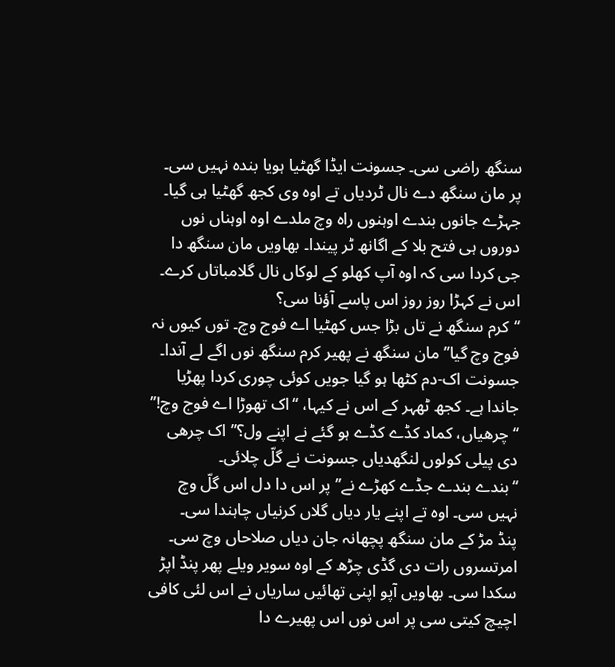سنگھ راضی سی۔ جسونت ایڈا گھٹیا ہویا بندہ نہیں سی۔
پر مان سنگھ دے نال ٹردیاں تے اوہ وی کجھ گھٹیا ہی گیا۔ جہڑے جانوں بندے اوہنوں راہ وچ ملدے اوہ اوہناں نوں دوروں ہی فتح بلا کے اگانھ ٹر پیندا۔ بھاویں مان سنگھ دا جی کردا سی کہ اوہ آپ کھلو کے لوکاں نال گلامباتاں کرے۔ اس نے کہڑا روز روز اس پاسے آؤنا سی؟
‘‘کرم سنگھ نے تاں بڑا جس کھٹیا اے فوج وچ۔ توں کیوں نہ فوج وچ گیا’’ مان سنگھ نے پھیر کرم سنگھ نوں اگے لے آندا۔
جسونت اک-دم کٹھا ہو گیا جویں کوئی چوری کردا پھڑیا جاندا ہے۔ کجھ ٹھہر کے اس نے کیہا، ‘‘اک تھوڑا اے فوج وچ!’’
‘‘چرھیاں، کماد کڈے کڈے ہو گئے نے اپنے ول؟’’ اک چرھی دی پیلی کولوں لنگھدیاں جسونت نے گلّ چلائی۔
‘‘بندے بندے جڈے کھڑے نے’’ پر اس دا دل اس گلّ وچ نہیں سی۔ اوہ تے اپنے یار دیاں گلاں کرنیاں چاہندا سی۔
پنڈ مڑ کے مان سنگھ پچھانہ جان دیاں صلاحاں وچ سی۔ امرتسروں رات دی گڈی چڑھ کے اوہ سویر ویلے پھر پنڈ اپڑ سکدا سی۔ بھاویں آپو اپنی تھائیں ساریاں نے اس لئی کافی اچیچ کیتی سی پر اس نوں اس پھیرے دا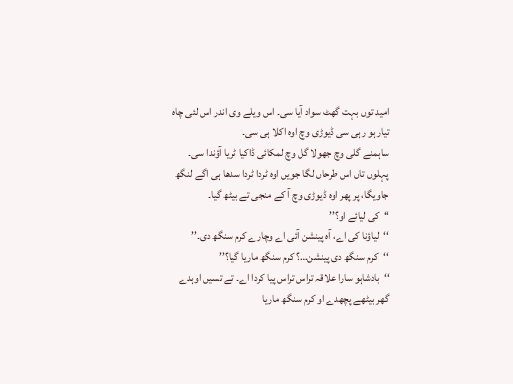امید توں بہت گھٹ سواد آیا سی۔ اس ویلے وی اندر اس لئی چاہ تیار ہو رہی سی ڈیوڑی وچ اوہ اکلا ہی سی۔
ساہمنے گلی وچ جھولا گل وچ لمکائی ڈاکیا ٹریا آؤندا سی۔ پہلوں تاں اس طرحاں لگا جویں اوہ ٹردا ٹردا سدھا ہی اگے لنگھ جاویگا، پر پھر اوہ ڈیوڑی وچ آ کے منجی تے بیٹھ گیا۔
‘‘کی لیائے او؟’’
‘‘لیاؤنا کی اے، آہ پینشن آئی اے وچارے کرم سنگھ دی۔’’
‘‘کرم سنگھ دی پینشن…؟ کرم سنگھ ماریا گیا؟’’
‘‘بادشاہو سارا علاقہ تراس تراس پیا کردا اے۔ تے تسیں اوہدے گھر بیٹھے پچھدے او کرم سنگھ ماریا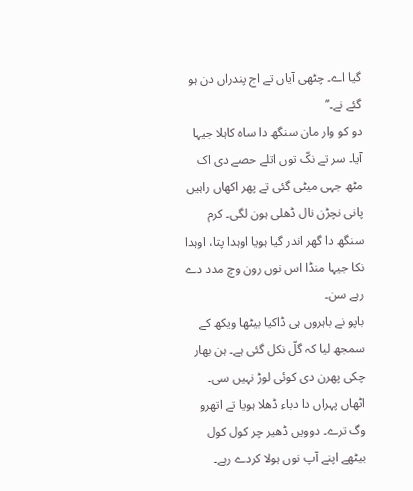گیا اے۔ چٹھی آیاں تے اج پندراں دن ہو گئے نے۔’’
دو کو وار مان سنگھ دا ساہ کاہلا جیہا آیا۔ سر تے نکّ توں اتلے حصے دی اک مٹھ جہی میٹی گئی تے پھر اکھاں راہیں پانی نچڑن نال ڈھلی ہون لگی۔ کرم سنگھ دا گھر اندر گیا ہویا اوہدا پتا، اوہدا نکا جیہا منڈا اس نوں رون وچ مدد دے رہے سن۔
باپو نے باہروں ہی ڈاکیا بیٹھا ویکھ کے سمجھ لیا کہ گلّ نکل گئی ہے۔ ہن بھار چکی پھرن دی کوئی لوڑ نہیں سی۔ اٹھاں پہراں دا دباء ڈھلا ہویا تے اتھرو وگ ترے۔ دوویں ڈھیر چر کول کول بیٹھے اپنے آپ نوں ہولا کردے رہے۔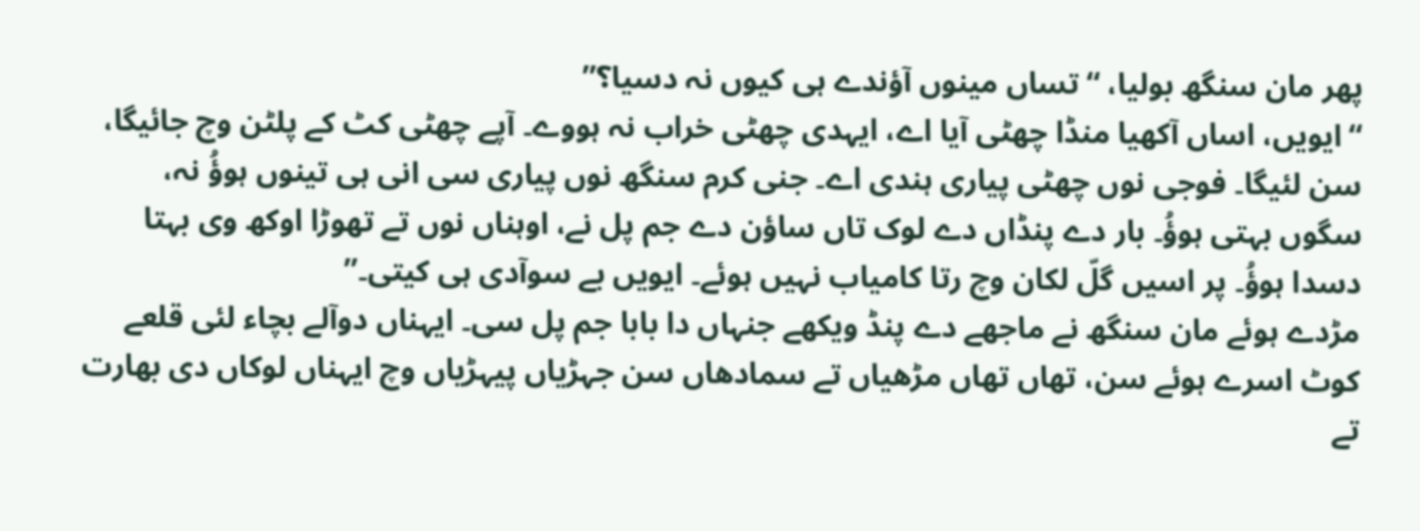پھر مان سنگھ بولیا، ‘‘تساں مینوں آؤندے ہی کیوں نہ دسیا؟’’
‘‘ایویں، اساں آکھیا منڈا چھٹی آیا اے، ایہدی چھٹی خراب نہ ہووے۔ آپے چھٹی کٹ کے پلٹن وچ جائیگا، سن لئیگا۔ فوجی نوں چھٹی پیاری ہندی اے۔ جنی کرم سنگھ نوں پیاری سی انی ہی تینوں ہوؤُ نہ، سگوں بہتی ہوؤُ۔ بار دے پنڈاں دے لوک تاں ساؤن دے جم پل نے، اوہناں نوں تے تھوڑا اوکھ وی بہتا دسدا ہوؤُ۔ پر اسیں گلّ لکان وچ رتا کامیاب نہیں ہوئے۔ ایویں بے سوآدی ہی کیتی۔’’
مڑدے ہوئے مان سنگھ نے ماجھے دے پنڈ ویکھے جنہاں دا بابا جم پل سی۔ ایہناں دوآلے بچاء لئی قلعے کوٹ اسرے ہوئے سن، تھاں تھاں مڑھیاں تے سمادھاں سن جہڑیاں پیہڑیاں وچ ایہناں لوکاں دی بھارت تے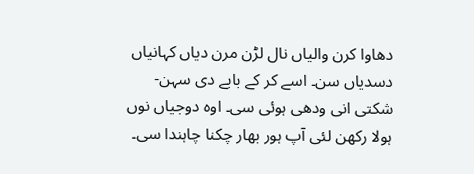دھاوا کرن والیاں نال لڑن مرن دیاں کہانیاں دسدیاں سن۔ اسے کر کے بابے دی سہن-شکتی انی ودھی ہوئی سی۔ اوہ دوجیاں نوں ہولا رکھن لئی آپ ہور بھار چکنا چاہندا سی۔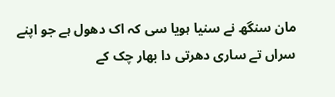مان سنگھ نے سنیا ہویا سی کہ اک دھول ہے جو اپنے سراں تے ساری دھرتی دا بھار چک کے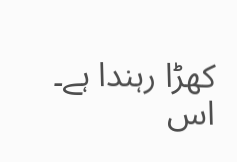کھڑا رہندا ہے۔ اس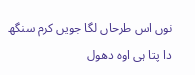نوں اس طرحاں لگا جویں کرم سنگھ دا پتا ہی اوہ دھول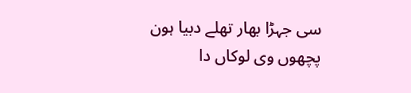سی جہڑا بھار تھلے دبیا ہون پچھوں وی لوکاں دا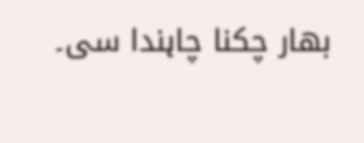بھار چکنا چاہندا سی۔